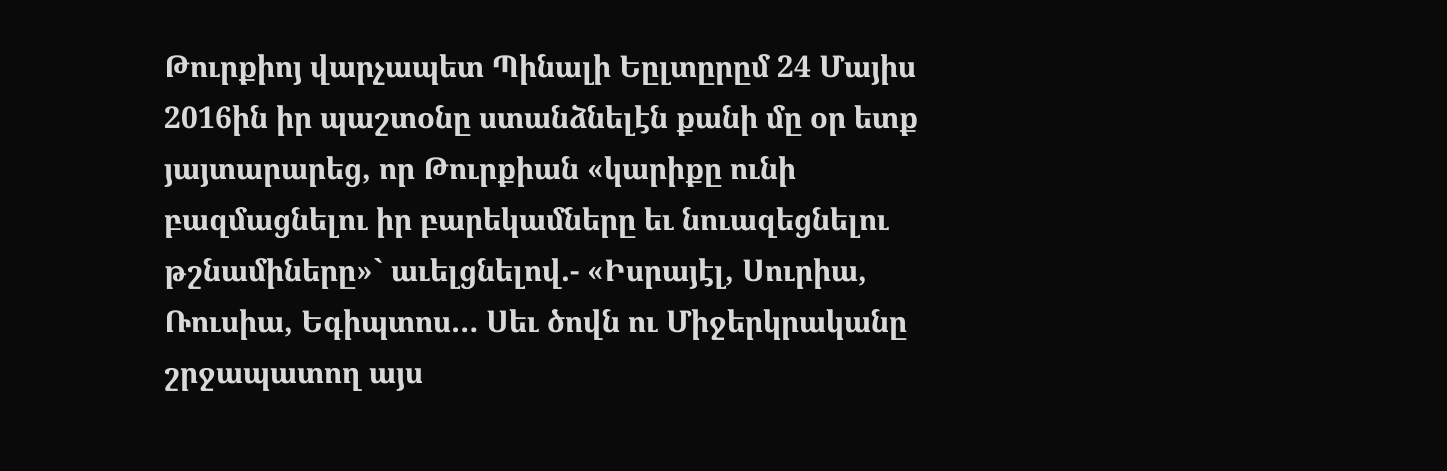Թուրքիոյ վարչապետ Պինալի Եըլտըրըմ 24 Մայիս 2016ին իր պաշտօնը ստանձնելէն քանի մը օր ետք յայտարարեց, որ Թուրքիան «կարիքը ունի բազմացնելու իր բարեկամները եւ նուազեցնելու թշնամիները»` աւելցնելով.- «Իսրայէլ, Սուրիա, Ռուսիա, Եգիպտոս… Սեւ ծովն ու Միջերկրականը շրջապատող այս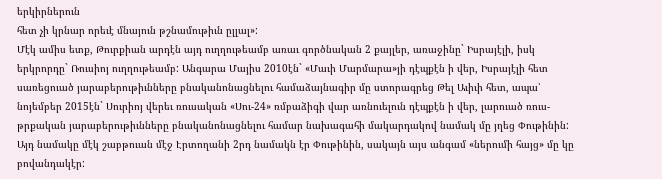երկիրներուն
հետ չի կրնար որեւէ մնայուն թշնամութիւն ըլլալ»:
Մէկ ամիս ետք, Թուրքիան արդէն այդ ուղղութեամբ առաւ գործնական 2 քայլեր, առաջինը` Իսրայէլի, իսկ երկրորդը` Ռուսիոյ ուղղութեամբ: Անգարա Մայիս 2010էն` «Մաւի Մարմարա»յի դէպքէն ի վեր, Իսրայէլի հետ սառեցուած յարաբերութիւնները բնականոնացնելու համաձայնագիր մը ստորագրեց Թել Աւիւի հետ, ապա՝ նոյեմբեր 2015էն` Սուրիոյ վերեւ ռուսական «Սու-24» ռմբաձիգի վար առնուելուն դէպքէն ի վեր, լարուած ռուս-թրքական յարաբերութիւնները բնականոնացնելու համար նախագահի մակարդակով նամակ մը յղեց Փութինին: Այդ նամակը մէկ շաբթուան մէջ Էրտողանի 2րդ նամակն էր Փութինին, սակայն այս անգամ «ներումի հայց» մը կը բովանդակէր: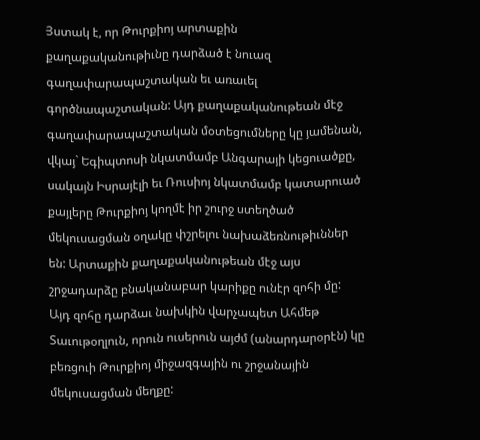Յստակ է, որ Թուրքիոյ արտաքին քաղաքականութիւնը դարձած է նուազ գաղափարապաշտական եւ առաւել գործնապաշտական: Այդ քաղաքականութեան մէջ գաղափարապաշտական մօտեցումները կը յամենան, վկայ` Եգիպտոսի նկատմամբ Անգարայի կեցուածքը, սակայն Իսրայէլի եւ Ռուսիոյ նկատմամբ կատարուած քայլերը Թուրքիոյ կողմէ իր շուրջ ստեղծած մեկուսացման օղակը փշրելու նախաձեռնութիւններ են: Արտաքին քաղաքականութեան մէջ այս շրջադարձը բնականաբար կարիքը ունէր զոհի մը: Այդ զոհը դարձաւ նախկին վարչապետ Ահմեթ Տաւութօղլուն, որուն ուսերուն այժմ (անարդարօրէն) կը բեռցուի Թուրքիոյ միջազգային ու շրջանային մեկուսացման մեղքը: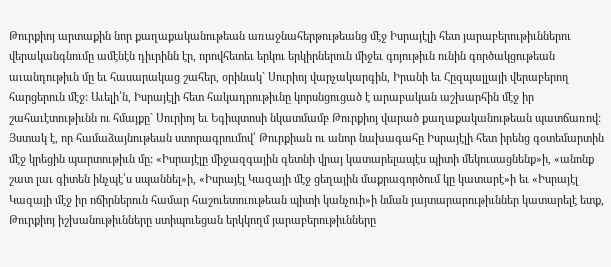Թուրքիոյ արտաքին նոր քաղաքականութեան առաջնահերթութեանց մէջ Իսրայէլի հետ յարաբերութիւններու վերականգնումը ամէնէն դիւրինն էր, որովհետեւ երկու երկիրներուն միջեւ գոյութիւն ունին գործակցութեան աւանդութիւն մը եւ հասարակաց շահեր, օրինակ` Սուրիոյ վարչակարգին, Իրանի եւ Հըզպալլայի վերաբերող հարցերուն մէջ: Աւելի՛ն, Իսրայէլի հետ հակադրութիւնը կորսնցուցած է արաբական աշխարհին մէջ իր շահաւէտութիւնն ու հմայքը` Սուրիոյ եւ Եգիպտոսի նկատմամբ Թուրքիոյ վարած քաղաքականութեան պատճառով:
Յստակ է, որ համաձայնութեան ստորագրումով՝ Թուրքիան ու անոր նախագահը Իսրայէլի հետ իրենց գօտեմարտին մէջ կրեցին պարտութիւն մը: «Իսրայէլը միջազգային գետնի վրայ կատարելապէս պիտի մեկուսացնենք»ի, «անոնք շատ լաւ գիտեն ինչպէ՛ս սպաննել»ի, «Իսրայէլ Կազայի մէջ ցեղային մաքրագործում կը կատարէ»ի եւ «Իսրայէլ Կազայի մէջ իր ոճիրներուն համար հաշուետուութեան պիտի կանչուի»ի նման յայտարարութիւններ կատարելէ ետք, Թուրքիոյ իշխանութիւնները ստիպուեցան երկկողմ յարաբերութիւնները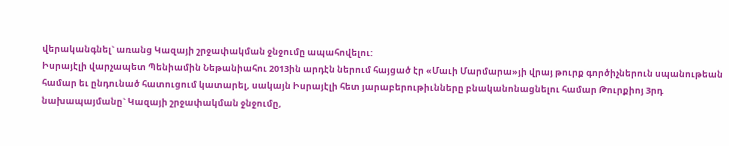վերականգնել` առանց Կազայի շրջափակման ջնջումը ապահովելու:
Իսրայէլի վարչապետ Պենիամին Նեթանիահու 2013ին արդէն ներում հայցած էր «Մաւի Մարմարա»յի վրայ թուրք գործիչներուն սպանութեան համար եւ ընդունած հատուցում կատարել, սակայն Իսրայէլի հետ յարաբերութիւնները բնականոնացնելու համար Թուրքիոյ 3րդ նախապայմանը` Կազայի շրջափակման ջնջումը,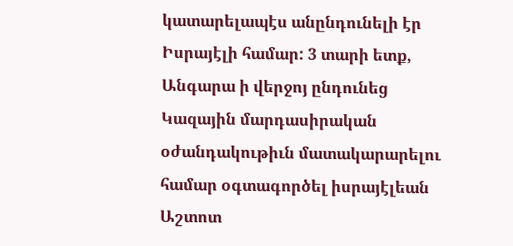կատարելապէս անընդունելի էր Իսրայէլի համար: 3 տարի ետք, Անգարա ի վերջոյ ընդունեց Կազային մարդասիրական օժանդակութիւն մատակարարելու համար օգտագործել իսրայէլեան Աշտոտ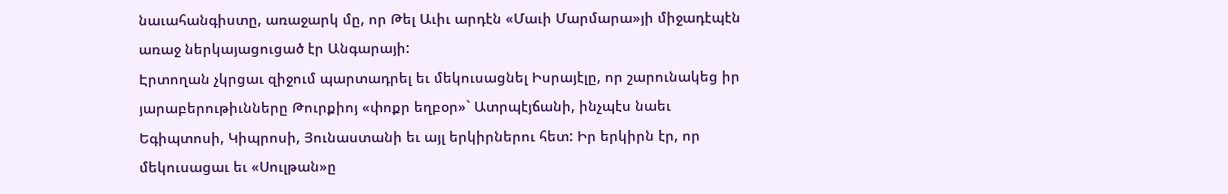նաւահանգիստը, առաջարկ մը, որ Թել Աւիւ արդէն «Մաւի Մարմարա»յի միջադէպէն առաջ ներկայացուցած էր Անգարայի:
Էրտողան չկրցաւ զիջում պարտադրել եւ մեկուսացնել Իսրայէլը, որ շարունակեց իր յարաբերութիւնները Թուրքիոյ «փոքր եղբօր»` Ատրպէյճանի, ինչպէս նաեւ Եգիպտոսի, Կիպրոսի, Յունաստանի եւ այլ երկիրներու հետ: Իր երկիրն էր, որ մեկուսացաւ եւ «Սուլթան»ը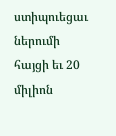ստիպուեցաւ ներումի հայցի եւ 20 միլիոն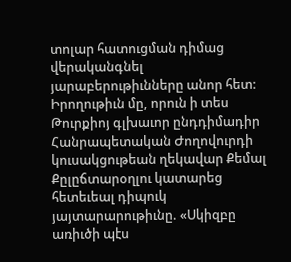տոլար հատուցման դիմաց վերականգնել յարաբերութիւնները անոր հետ: Իրողութիւն մը, որուն ի տես Թուրքիոյ գլխաւոր ընդդիմադիր Հանրապետական Ժողովուրդի կուսակցութեան ղեկավար Քեմալ Քըլըճտարօղլու կատարեց հետեւեալ դիպուկ յայտարարութիւնը. «Սկիզբը առիւծի պէս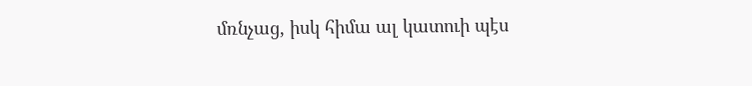մռնչաց, իսկ հիմա ալ կատուի պէս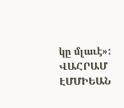կը մլաւէ»:
ՎԱՀՐԱՄ ԷՄՄԻԵԱՆ